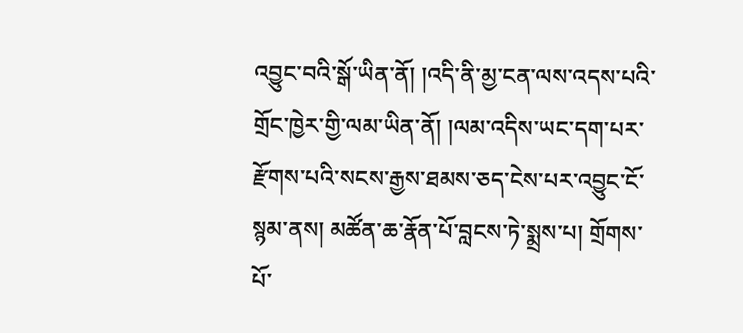འབྱུང་བའི་སྒོ་ཡིན་ནོ། །འདི་ནི་མྱ་ངན་ལས་འདས་པའི་གྲོང་ཁྱེར་གྱི་ལམ་ཡིན་ནོ། །ལམ་འདིས་ཡང་དག་པར་རྫོགས་པའི་སངས་རྒྱས་ཐམས་ཅད་ངེས་པར་འབྱུང་ངོ་སྙམ་ནས། མཚོན་ཆ་རྣོན་པོ་བླངས་ཏེ་སྨྲས་པ། གྲོགས་པོ་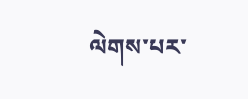ལེགས་པར་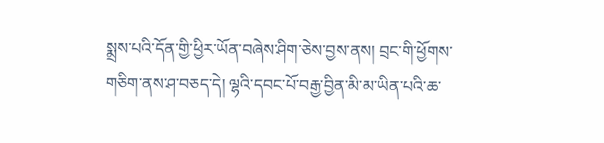སྨྲས་པའི་དོན་གྱི་ཕྱིར་ཡོན་བཞེས་ཤིག་ཅེས་བྱས་ནས། བྲང་གི་ཕྱོགས་གཅིག་ནས་ཤ་བཅད་དེ། ལྷའི་དབང་པོ་བརྒྱ་བྱིན་མི་མ་ཡིན་པའི་ཆ་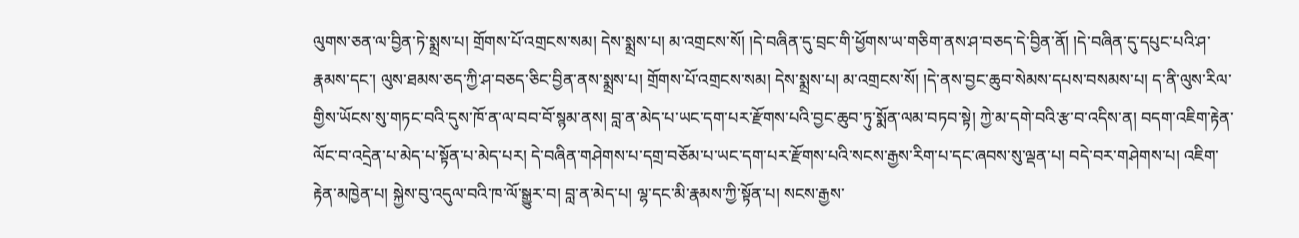ལུགས་ཅན་ལ་བྱིན་ཏེ་སྨྲས་པ། གྲོགས་པོ་འགྲངས་སམ། དེས་སྨྲས་པ། མ་འགྲངས་སོ། །དེ་བཞིན་དུ་བྲང་གི་ཕྱོགས་ཡ་གཅིག་ནས་ཤ་བཅད་དེ་བྱིན་ནོ། །དེ་བཞིན་དུ་དཔུང་པའི་ཤ་རྣམས་དང་། ལུས་ཐམས་ཅད་ཀྱི་ཤ་བཅད་ཅིང་བྱིན་ནས་སྨྲས་པ། གྲོགས་པོ་འགྲངས་སམ། དེས་སྨྲས་པ། མ་འགྲངས་སོ། །དེ་ནས་བྱང་ཆུབ་སེམས་དཔས་བསམས་པ། ད་ནི་ལུས་རིལ་གྱིས་ཡོངས་སུ་གཏང་བའི་དུས་ཁོ་ན་ལ་བབ་བོ་སྙམ་ནས། བླ་ན་མེད་པ་ཡང་དག་པར་རྫོགས་པའི་བྱང་ཆུབ་ཏུ་སྨོན་ལམ་བཏབ་སྟེ། ཀྱེ་མ་དགེ་བའི་རྩ་བ་འདིས་ན། བདག་འཇིག་རྟེན་ལོང་བ་འདྲེན་པ་མེད་པ་སྟོན་པ་མེད་པར། དེ་བཞིན་གཤེགས་པ་དགྲ་བཅོམ་པ་ཡང་དག་པར་རྫོགས་པའི་སངས་རྒྱས་རིག་པ་དང་ཞབས་སུ་ལྡན་པ། བདེ་བར་གཤེགས་པ། འཇིག་རྟེན་མཁྱེན་པ། སྐྱེས་བུ་འདུལ་བའི་ཁ་ལོ་སྒྱུར་བ། བླ་ན་མེད་པ། ལྷ་དང་མི་རྣམས་ཀྱི་སྟོན་པ། སངས་རྒྱས་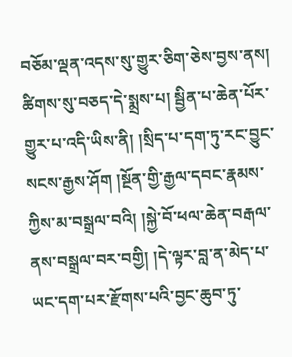བཅོམ་ལྡན་འདས་སུ་གྱུར་ཅིག་ཅེས་བྱས་ནས། ཚིགས་སུ་བཅད་དེ་སྨྲས་པ། སྦྱིན་པ་ཆེན་པོར་གྱུར་པ་འདི་ཡིས་ནི། །སྲིད་པ་དག་ཏུ་རང་བྱུང་སངས་རྒྱས་ཤོག །སྔོན་གྱི་རྒྱལ་དབང་རྣམས་ཀྱིས་མ་བསྒྲལ་བའི། །སྐྱེ་བོ་ཕལ་ཆེན་བརྒལ་ནས་བསྒྲལ་བར་བགྱི། །དེ་ལྟར་བླ་ན་མེད་པ་ཡང་དག་པར་རྫོགས་པའི་བྱང་ཆུབ་ཏུ་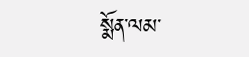སྨོན་ལམ་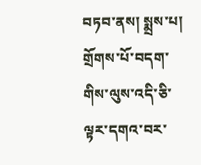བཏབ་ནས། སྨྲས་པ། གྲོགས་པོ་བདག་གིས་ལུས་འདི་ཅི་ལྟར་དགའ་བར་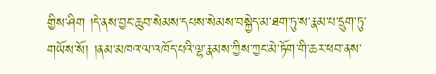གྱིས་ཤིག །དེ་ནས་བྱང་ཆུབ་སེམས་དཔས་སེམས་བསྐྱེད་མ་ཐག་ཏུ་ས་རྣམ་པ་དྲུག་ཏུ་གཡོས་སོ། །ནམ་མཁའ་ལ་འཁོད་པའི་ལྷ་རྣམས་ཀྱིས་ཀྱང་མེ་ཏོག་གི་ཆར་ཕབ་ནས་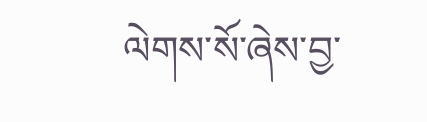ལེགས་སོ་ཞེས་བྱ་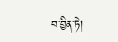བ་བྱིན་ཏེ།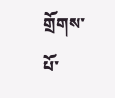གྲོགས་པོ་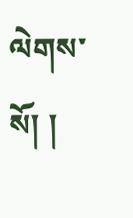ལེགས་སོ། །